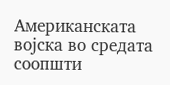Американската војска во средата соопшти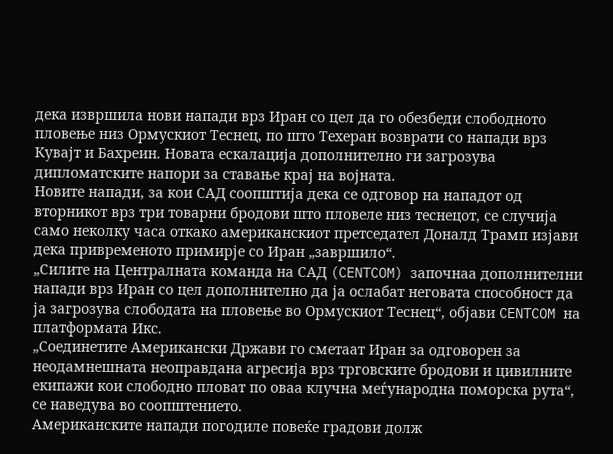дека извршила нови напади врз Иран со цел да го обезбеди слободното пловење низ Ормускиот Теснец, по што Техеран возврати со напади врз Кувајт и Бахреин. Новата ескалација дополнително ги загрозува дипломатските напори за ставање крај на војната.
Новите напади, за кои САД соопштија дека се одговор на нападот од вторникот врз три товарни бродови што пловеле низ теснецот, се случија само неколку часа откако американскиот претседател Доналд Трамп изјави дека привременото примирје со Иран „завршило“.
„Силите на Централната команда на САД (CENTCOM) започнаа дополнителни напади врз Иран со цел дополнително да ја ослабат неговата способност да ја загрозува слободата на пловење во Ормускиот Теснец“, објави CENTCOM на платформата Икс.
„Соединетите Американски Држави го сметаат Иран за одговорен за неодамнешната неоправдана агресија врз трговските бродови и цивилните екипажи кои слободно пловат по оваа клучна меѓународна поморска рута“, се наведува во соопштението.
Американските напади погодиле повеќе градови долж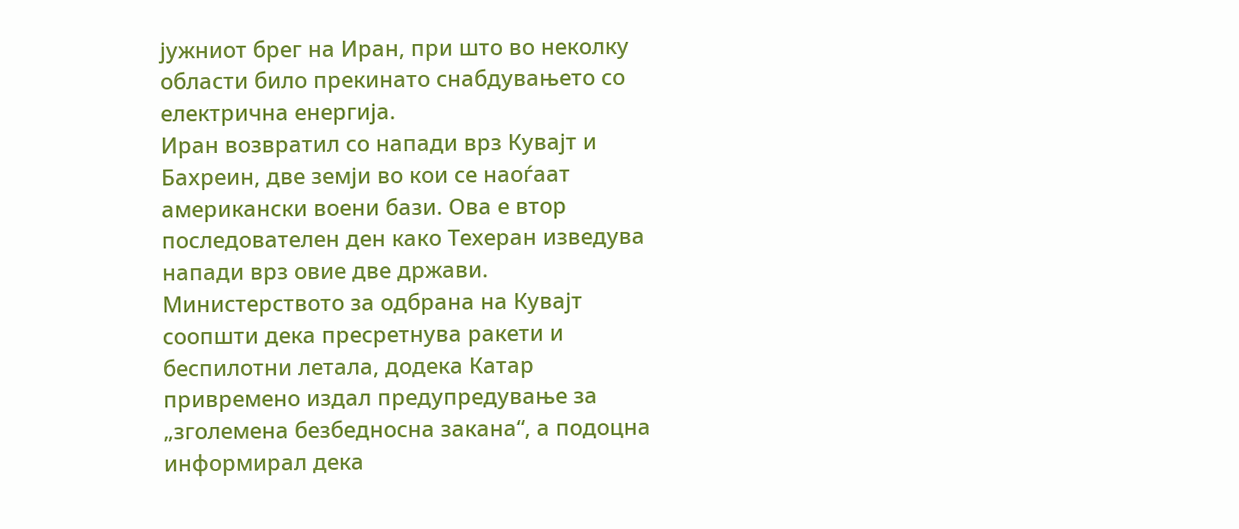јужниот брег на Иран, при што во неколку области било прекинато снабдувањето со електрична енергија.
Иран возвратил со напади врз Кувајт и Бахреин, две земји во кои се наоѓаат американски воени бази. Ова е втор последователен ден како Техеран изведува напади врз овие две држави.
Министерството за одбрана на Кувајт соопшти дека пресретнува ракети и беспилотни летала, додека Катар привремено издал предупредување за „зголемена безбедносна закана“, а подоцна информирал дека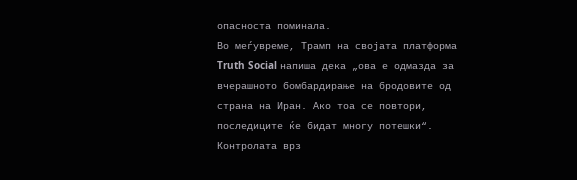опасноста поминала.
Во меѓувреме, Трамп на својата платформа Truth Social напиша дека „ова е одмазда за вчерашното бомбардирање на бродовите од страна на Иран. Ако тоа се повтори, последиците ќе бидат многу потешки“.
Контролата врз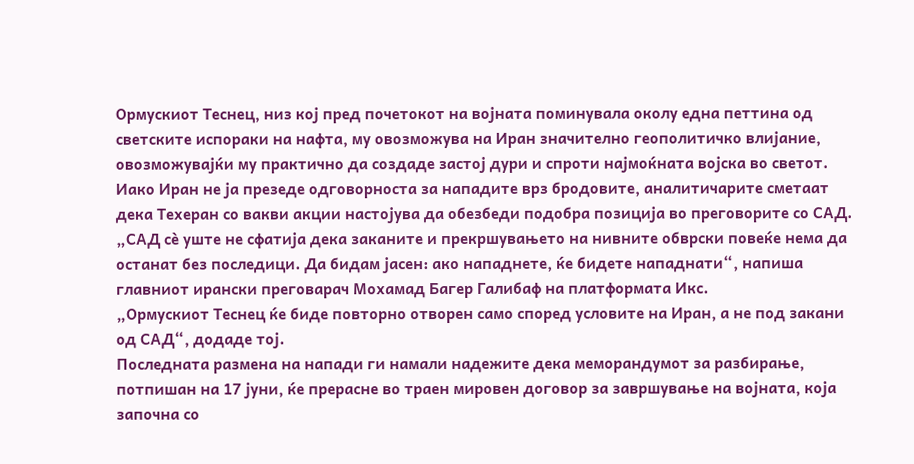Ормускиот Теснец, низ кој пред почетокот на војната поминувала околу една петтина од светските испораки на нафта, му овозможува на Иран значително геополитичко влијание, овозможувајќи му практично да создаде застој дури и спроти најмоќната војска во светот.
Иако Иран не ја презеде одговорноста за нападите врз бродовите, аналитичарите сметаат дека Техеран со вакви акции настојува да обезбеди подобра позиција во преговорите со САД.
„САД сè уште не сфатија дека заканите и прекршувањето на нивните обврски повеќе нема да останат без последици. Да бидам јасен: ако нападнете, ќе бидете нападнати“, напиша главниот ирански преговарач Мохамад Багер Галибаф на платформата Икс.
„Ормускиот Теснец ќе биде повторно отворен само според условите на Иран, а не под закани од САД“, додаде тој.
Последната размена на напади ги намали надежите дека меморандумот за разбирање, потпишан на 17 јуни, ќе прерасне во траен мировен договор за завршување на војната, која започна со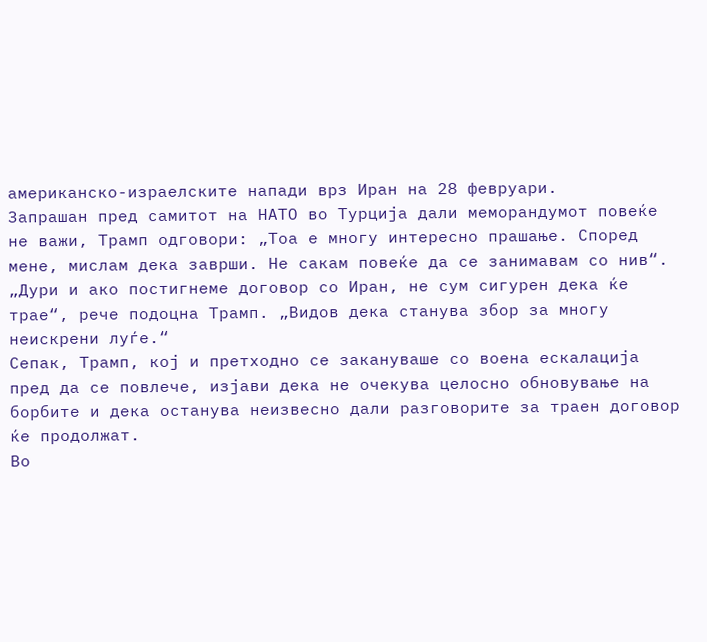американско-израелските напади врз Иран на 28 февруари.
Запрашан пред самитот на НАТО во Турција дали меморандумот повеќе не важи, Трамп одговори: „Тоа е многу интересно прашање. Според мене, мислам дека заврши. Не сакам повеќе да се занимавам со нив“.
„Дури и ако постигнеме договор со Иран, не сум сигурен дека ќе трае“, рече подоцна Трамп. „Видов дека станува збор за многу неискрени луѓе.“
Сепак, Трамп, кој и претходно се закануваше со воена ескалација пред да се повлече, изјави дека не очекува целосно обновување на борбите и дека останува неизвесно дали разговорите за траен договор ќе продолжат.
Во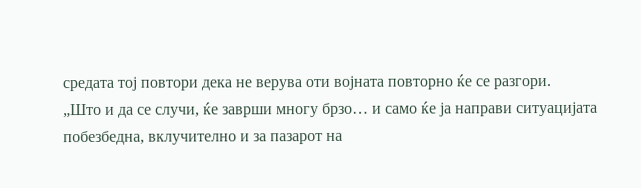средата тој повтори дека не верува оти војната повторно ќе се разгори.
„Што и да се случи, ќе заврши многу брзо… и само ќе ја направи ситуацијата побезбедна, вклучително и за пазарот на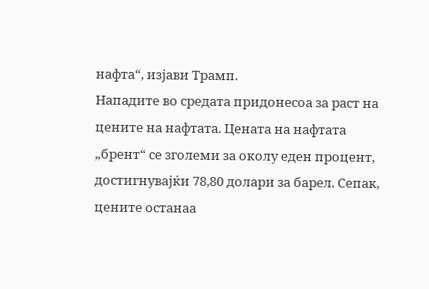нафта“, изјави Трамп.
Нападите во средата придонесоа за раст на цените на нафтата. Цената на нафтата „брент“ се зголеми за околу еден процент, достигнувајќи 78,80 долари за барел. Сепак, цените останаа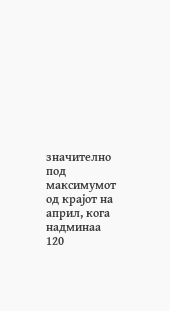значително под максимумот од крајот на април, кога надминаа 120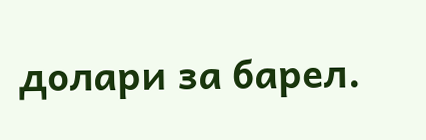долари за барел.